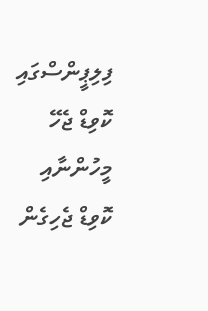ފިލިޕީންސްގައި ކޮވިޑް ޖެހޭ މީހުންނާއި ކޮވިޑް ޖެހިގެން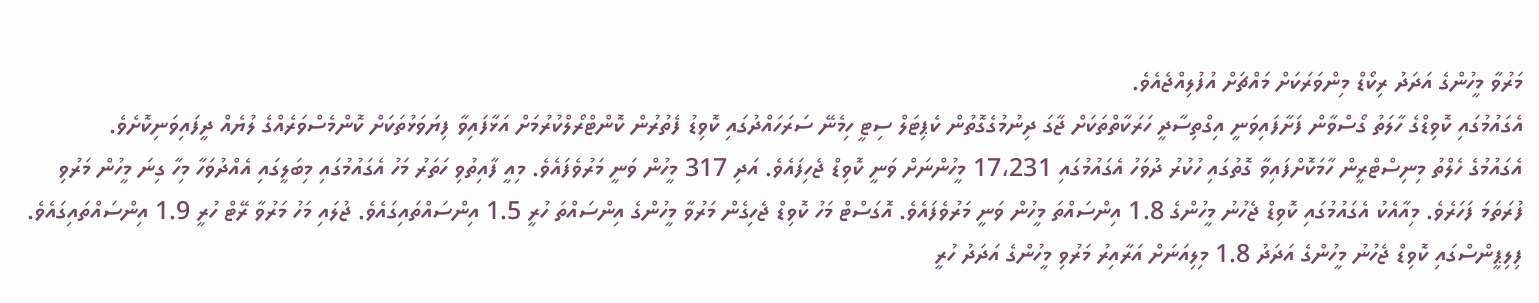މަރުވާ މީހުންގެ އަދަދު ރިކޯޑް މިންވަރަކަށް މައްޗަށް އުފުލިއްޖެއެވެ.
އެގައުމުގައި ކޮވިޑްގެ ހާލަތު ގޯސްވާން ފަށާފައިވަނީ އިގްތިސާދީ ހަރަކާތްތަކަށް ޖާގަ ދިނުމުގެގޮތުން ކެޕިޓަލް ސިޓީ ހިމެނޭ ސަރަހައްދުގައި ކޮވިޑު ފެތުރުން ކޮންޓްރޯލްކުރުމަށް އަޅާފައިވާ ފިޔަވަޅުތަކަށް ކޮންމެސްވަރެއްގެ ލުޔެއް ދީފައިވަނިކޮށެވެ.
އެގައުމުގެ ހެލްތު މިނިސްޓްރީން ހާމަކޮށްފައިވާ ގޮތުގައި ހުކުރު ދުވަހު އެގައުމުގައި 17،231 މީހުންނަށް ވަނީ ކޮވިޑް ޖެހިފައެވެ. އަދި 317 މީހުން ވަނީ މަރުވެފައެވެ. މިއީ ފާއިތުވި ހަތަރު މަހު އެގައުމުގައި މިބަލީގައި އެއްދުވަހާ މިހާ ގިނަ މީހުން މަރުވި ފުރަތަމަ ފަހަރެވެ. މިއާއެކު އެގައުމުގައި ކޮވިޑް ޖެހުނު މީހުންގެ 1.8 އިންސައްތަ މީހުން ވަނީ މަރުވެފައެވެ. އޮގަސްޓް މަހު ކޮވިޑް ޖެހިގެން މަރުވާ މީހުންގެ އިންސައްތަ ހުރީ 1.5 އިންސައްތައިގައެވެ. ޖުލައި މަހު މަރުވާ ރޭޓް ހުރީ 1.9 އިންސައްތައިގައެވެ.
ފިލިޕީންސްގައި ކޮވިޑް ޖެހުނު މީހުންގެ އަދަދު 1.8 މިލިއަނަށް އަރާއިރު މަރުވި މީހުންގެ އަދަދު ހުރީ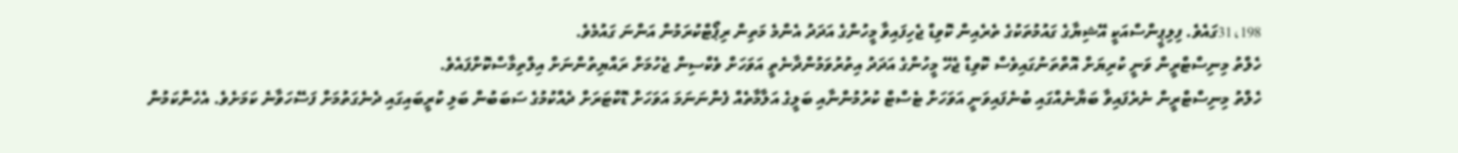31،198ގައެވެ. ފިލިޕީންސްއަކީ އޭޝިޔާގެ ގައުމުތަކުގެ ތެރެއިން ކޮވިޑް ޖެހިފައިވާ މީހުންގެ އަދަދު އެންމެ މަތިން ރިޕޯޓްކުރަމުން އަންނަ ގައުމެވެ.
ހެލްތު މިނިސްޓްރީން ވަނީ ކުރިޔަށް އޮތްތަނުގައިވެސް ކޮވިޑް ޖެހޭ މީހުންގެ އަދަދު އިތުރުވަމުންދާނެތީ އަވަހަށް ވެކްސިން ޖެހުމަށް ރައްޔިތުންނަށް އިލްތިމާސްކޮށްފައެވެ.
ހެލްތު މިނިސްޓްރީން ނެރެފައިވާ ބަޔާނެއްގައި ބުނެފައިވަނީ އަވަހަށް ޓެސްޓް ކުރުމުންނާއި ބަލީގެ އަލާމާތެއް ފެންނަނަމަ އަވަހަށް ޑޮކްޓަރަށް ދެއްކުމުގެ ސަބަބުން ބަލި ކުރީބައިގައި ދެނެގަތުމަށް ފަސޭހަވާނެ ކަމަށެވެ. އެހެންކަމުން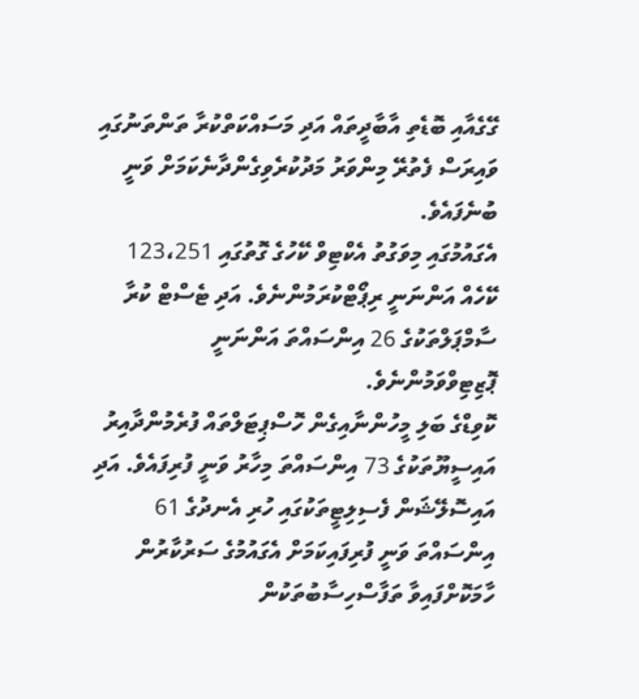ގޭގެއާއި ބޮޑެތި އާބާދީތައް އަދި މަސައްކަތްކުރާ ތަންތަނުގައި ވައިރަސް ފެތުރޭ މިންވަރު މަދުކުރެވިގެންދާނެކަމަށް ވަނީ ބުނެފައެވެ.
އެގައުމުގައި މިވަގުތު އެކްޓިވް ކޭހުގެ ގޮތުގައި 123،251 ކޭހެއް އަންނަނީ ރިޕޯޓްކުރަމުންނެވެ. އަދި ޓެސްޓް ކުރާ ސާމްޕަލްތަކުގެ 26 އިންސައްތަ އަންނަނީ ޕޮޒިޓިވްވަމުންނެވެ.
ކޮވިޑްގެ ބަލި މީހުންނާއިގެން ހޮސްޕިޓަލްތައް ފުރެމުންދާއިރު އައިސީޔޫތަކުގެ 73 އިންސައްތަ މިހާރު ވަނީ ފުރިފައެވެ. އަދި އައިސޮލޭޝަން ފެސިލިޓީތަކުގައި ހުރި އެނދުގެ 61 އިންސައްތަ ވަނީ ފުރިފައިކަމަށް އެގައުމުގެ ސަރުކާރުން ހާމަކޮށްފައިވާ ތަފާސްހިސާބުތަކުން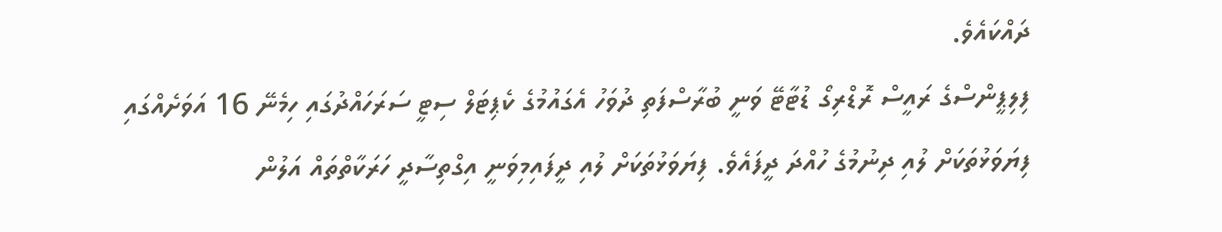ދައްކައެވެ.
ފިލިޕީންސްގެ ރައީސް ރޮޑްރިގޯ ޑުޓާޓޭ ވަނީ ބުރާސްފަތި ދުވަހު އެގައުމުގެ ކެޕިޓަލް ސިޓީ ސަރަހައްދުގައި ހިމެނޭ 16 އަވަށެއްގައި ފިޔަވަޅުތަކަށް ލުއި ދިނުމުގެ ހުއްދަ ދީފައެވެ. ފިޔަވަޅުތަކަށް ލުއި ދީފައިމިވަނީ އިގްތިސާދީ ހަރަކާތްތައް އަލުން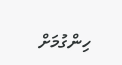ހިންގުމަށް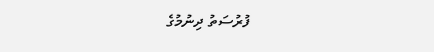ފުރުސަތު ދިނުމުގެ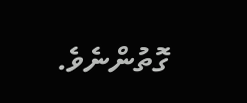ގޮތުންނެވެ.